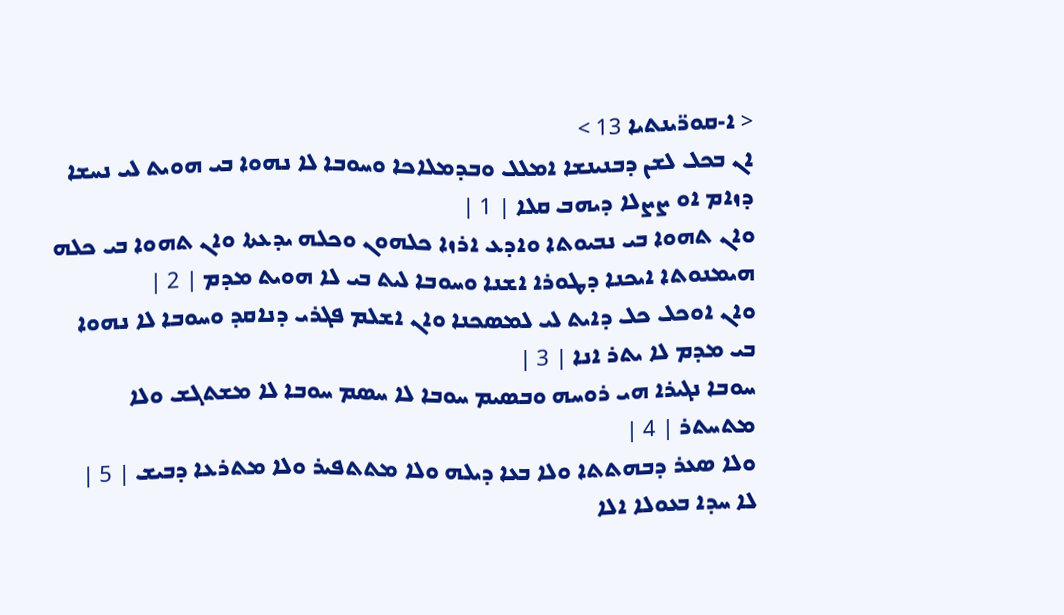< ܐ-ܩܘܪ̈ܝܢܬܝܐ 13 >
ܐܢ ܒܟܠ ܠܫܢ ܕܒܢܝܢܫܐ ܐܡܠܠ ܘܒܕܡܠܐܟܐ ܘܚܘܒܐ ܠܐ ܢܗܘܐ ܒܝ ܗܘܝܬ ܠܝ ܢܚܫܐ ܕܙܐܡ ܐܘ ܨܨܠܐ ܕܝܗܒ ܩܠܐ | 1 |
ܘܐܢ ܬܗܘܐ ܒܝ ܢܒܝܘܬܐ ܘܐܕܥ ܐܪܙܐ ܟܠܗܘܢ ܘܟܠܗ ܝܕܥܬܐ ܘܐܢ ܬܗܘܐ ܒܝ ܟܠܗ ܗܝܡܢܘܬܐ ܐܝܟܢܐ ܕܛܘܪܐ ܐܫܢܐ ܘܚܘܒܐ ܠܝܬ ܒܝ ܠܐ ܗܘܝܬ ܡܕܡ | 2 |
ܘܐܢ ܐܘܟܠ ܟܠ ܕܐܝܬ ܠܝ ܠܡܤܟܢܐ ܘܐܢ ܐܫܠܡ ܦܓܪܝ ܕܢܐܩܕ ܘܚܘܒܐ ܠܐ ܢܗܘܐ ܒܝ ܡܕܡ ܠܐ ܝܬܪ ܐܢܐ | 3 |
ܚܘܒܐ ܢܓܝܪܐ ܗܝ ܪܘܚܗ ܘܒܤܝܡ ܚܘܒܐ ܠܐ ܚܤܡ ܚܘܒܐ ܠܐ ܡܫܬܓܫ ܘܠܐ ܡܬܚܬܪ | 4 |
ܘܠܐ ܤܥܪ ܕܒܗܬܬܐ ܘܠܐ ܒܥܐ ܕܝܠܗ ܘܠܐ ܡܬܬܦܝܪ ܘܠܐ ܡܬܪܥܐ ܕܒܝܫ | 5 |
ܠܐ ܚܕܐ ܒܥܘܠܐ ܐܠܐ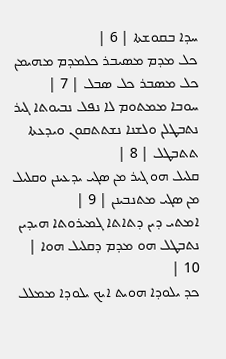ܚܕܐ ܒܩܘܫܬܐ | 6 |
ܟܠ ܡܕܡ ܡܤܝܒܪ ܟܠܡܕܡ ܡܗܝܡܢ ܟܠ ܡܤܒܪ ܟܠ ܤܒܠ | 7 |
ܚܘܒܐ ܡܡܬܘܡ ܠܐ ܢܦܠ ܢܒܝܘܬܐ ܓܝܪ ܢܬܒܛܠܢ ܘܠܫܢܐ ܢܫܬܬܩܘܢ ܘܝܕܥܬܐ ܬܬܒܛܠ | 8 |
ܩܠܝܠ ܗܘ ܓܝܪ ܡܢ ܤܓܝ ܝܕܥܝܢܢ ܘܩܠܝܠ ܡܢ ܤܓܝ ܡܬܢܒܝܢܢ | 9 |
ܐܡܬܝ ܕܝܢ ܕܬܐܬܐ ܓܡܝܪܘܬܐ ܗܝܕܝܢ ܢܬܒܛܠ ܗܘ ܡܕܡ ܕܩܠܝܠ ܗܘܐ | 10 |
ܟܕ ܝܠܘܕܐ ܗܘܝܬ ܐܝܟ ܝܠܘܕܐ ܡܡܠܠ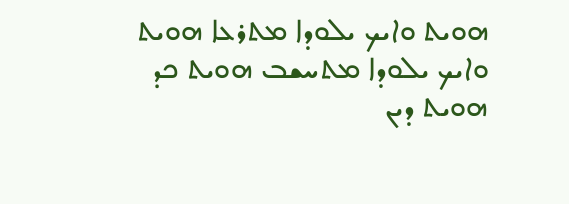ܗܘܝܬ ܘܐܝܟ ܝܠܘܕܐ ܡܬܪܥܐ ܗܘܝܬ ܘܐܝܟ ܝܠܘܕܐ ܡܬܚܫܒ ܗܘܝܬ ܟܕ ܗܘܝܬ ܕܝܢ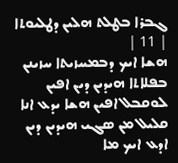ܓܒܪܐ ܒܛܠܬ ܗܠܝܢ ܕܛܠܝܘܬܐ | 11 |
ܗܫܐ ܐܝܟ ܕܒܡܚܙܝܬܐ ܚܙܝܢܢ ܒܦܠܐܬܐ ܗܝܕܝܢ ܕܝܢ ܐܦܝܢ ܠܘܩܒܠ ܐܦܝܢ ܗܫܐ ܝܕܥ ܐܢܐ ܩܠܝܠ ܡܢ ܤܓܝ ܗܝܕܝܢ ܕܝܢ ܐܕܥ ܐܝܟ ܡܐ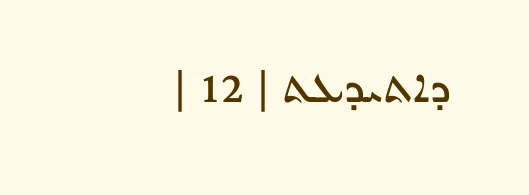ܕܐܬܝܕܥܬ | 12 |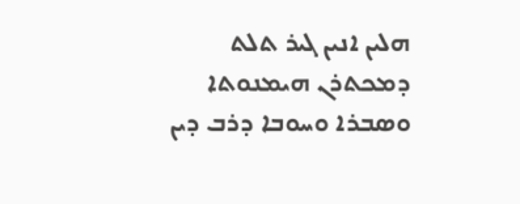ܗܠܝܢ ܐܢܝܢ ܓܝܪ ܬܠܬ ܕܡܟܬܪܢ ܗܝܡܢܘܬܐ ܘܤܒܪܐ ܘܚܘܒܐ ܕܪܒ ܕܝܢ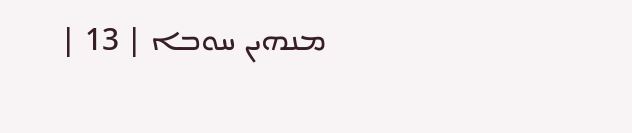ܡܢܗܝܢ ܚܘܒܐ | 13 |